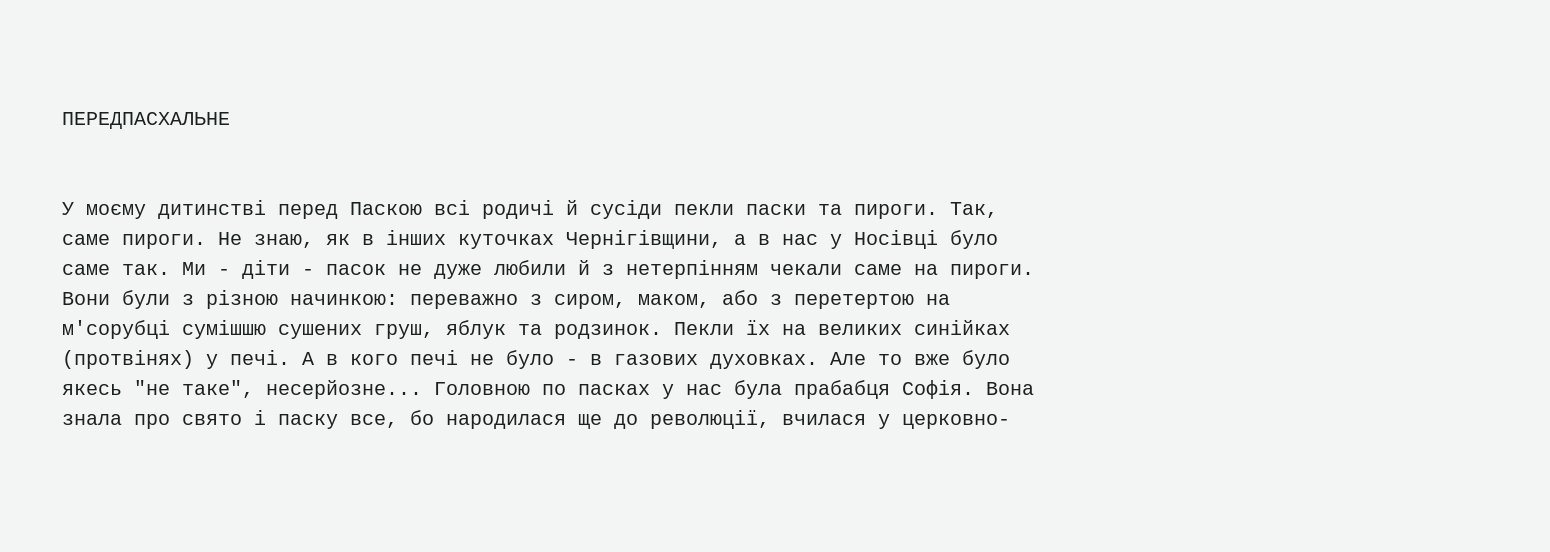ПЕРЕДПАСХАЛЬНЕ


У моєму дитинстві перед Паскою всі родичі й сусіди пекли паски та пироги. Так, саме пироги. Не знаю, як в інших куточках Чернігівщини, а в нас у Носівці було саме так. Ми - діти - пасок не дуже любили й з нетерпінням чекали саме на пироги. Вони були з різною начинкою: переважно з сиром, маком, або з перетертою на м'сорубці сумішшю сушених груш, яблук та родзинок. Пекли їх на великих синійках (протвінях) у печі. А в кого печі не було - в газових духовках. Але то вже було якесь "не таке", несерйозне... Головною по пасках у нас була прабабця Софія. Вона знала про свято і паску все, бо народилася ще до революції, вчилася у церковно-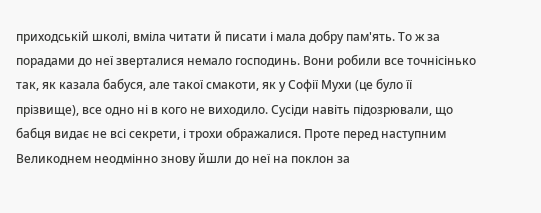приходській школі, вміла читати й писати і мала добру пам'ять. То ж за порадами до неї зверталися немало господинь. Вони робили все точнісінько так, як казала бабуся, але такої смакоти, як у Софії Мухи (це було її прізвище), все одно ні в кого не виходило. Сусіди навіть підозрювали, що бабця видає не всі секрети, і трохи ображалися. Проте перед наступним Великоднем неодмінно знову йшли до неї на поклон за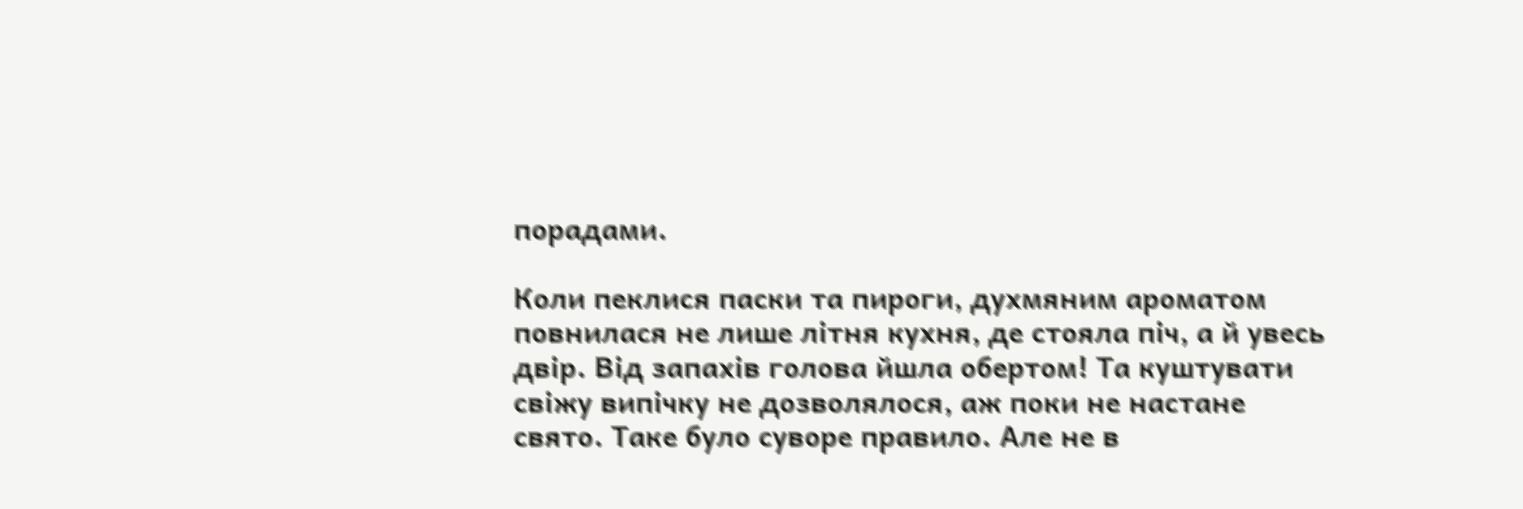порадами.

Коли пеклися паски та пироги, духмяним ароматом повнилася не лише літня кухня, де стояла піч, а й увесь двір. Від запахів голова йшла обертом! Та куштувати свіжу випічку не дозволялося, аж поки не настане свято. Таке було суворе правило. Але не в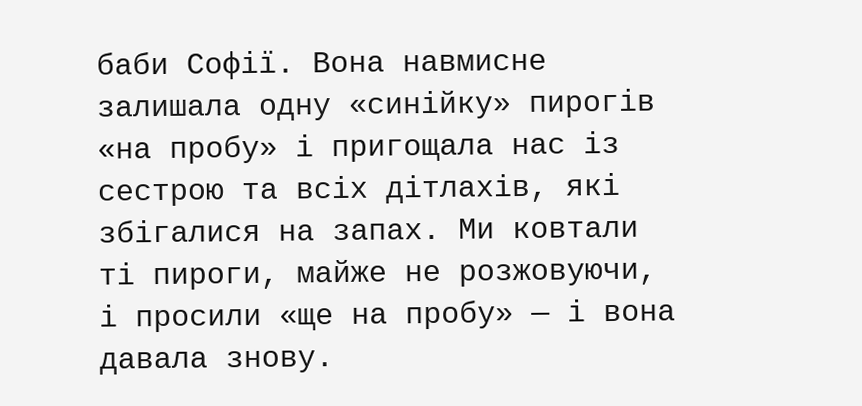баби Софії. Вона навмисне залишала одну «синійку» пирогів «на пробу» і пригощала нас із сестрою та всіх дітлахів, які збігалися на запах. Ми ковтали ті пироги, майже не розжовуючи, і просили «ще на пробу» — і вона давала знову.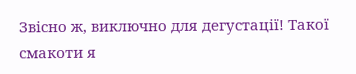Звісно ж, виключно для дегустації! Такої смакоти я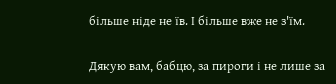більше ніде не їв. І більше вже не з'їм.

Дякую вам, бабцю, за пироги і не лише за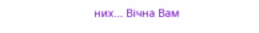них... Вічна Вам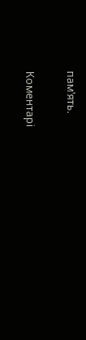пам'ять.

Коментарі